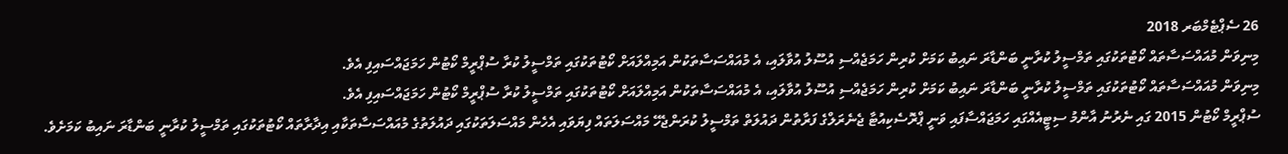26 ސެޕްޓެމްބަރ 2018
މިނިވަން މުއައްސަސާތައް ކޯޓުތަކުގައި ތަމްސީލު ކުރާނީ ބަންޑާރަ ނައިބު ކަމަށް ކުރިން ހަމަޖެއްސި އުސޫލު އުވާލައި، އެ މުއައްސަސާތަކުން އަމިއްލައަށް ކޯޓުތަކުގައި ތަމްސީލު ކުރާ ސުޕްރީމް ކޯޓުން ހަމަޖައްސައިފި އެވެ.
މިނިވަން މުއައްސަސާތައް ކޯޓުތަކުގައި ތަމްސީލު ކުރާނީ ބަންޑާރަ ނައިބު ކަމަށް ކުރިން ހަމަޖެއްސި އުސޫލު އުވާލައި، އެ މުއައްސަސާތަކުން އަމިއްލައަށް ކޯޓުތަކުގައި ތަމްސީލު ކުރާ ސުޕްރީމް ކޯޓުން ހަމަޖައްސައިފި އެވެ.
ސުޕްރީމް ކޯޓުން 2015 ގައި ނެރުނު އާންމު ސިޓީއެއްގައި ހަމަޖައްސާފައި ވަނީ ޕްރޮސެކިއުޓާ ޖެނެރަލްގެ ފަރާތުން ދައުލަތް ތަމްސީލު ކުރަންޖެހޭ މައްސަލަތައް ފިޔަވައި އެހެން މައްސަލަތަކުގައި ދައުލަތުގެ މުއައްސަސާތަކާއި އިދާރާތައް ކޯޓުތަކުގައި ތަމްސީލު ކުރާނީ ބަންޑާރަ ނައިބު ކަމަށެވެ.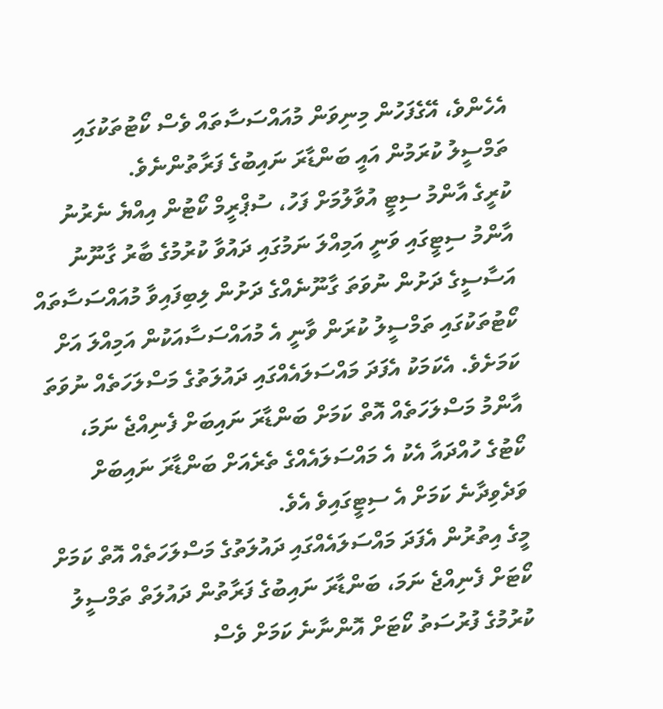އެހެންވެ، އޭގެފަހުން މިނިވަން މުއައްސަސާތައް ވެސް ކޯޓުތަކުގައި ތަމްސީލު ކުރަމުން އައީ ބަންޑާރަ ނައިބުގެ ފަރާތުންނެވެ.
ކުރީގެ އާންމު ސިޓީ އުވާލުމަށް ފަހު، ސުޕްރީމް ކޯޓުން އިއްޔެ ނެރުނު އާންމު ސިޓީގައި ވަނީ އަމިއްލަ ނަމުގައި ދައުވާ ކުރުމުގެ ބާރު ގާނޫނު އަސާސީގެ ދަށުން ނުވަތަ ގާނޫނެއްގެ ދަށުން ލިބިފައިވާ މުއައްސަސާތައް ކޯޓުތަކުގައި ތަމްސީލު ކުރަން ވާނީ އެ މުއައްސަސާއަކުން އަމިއްލަ އަށް ކަމަށެވެ. އެކަމަކު އެފަދަ މައްސަލައެއްގައި ދައުލަތުގެ މަސްލަހަތެއް ނުވަތަ އާންމު މަސްލަހަތެއް އޮތް ކަމަށް ބަންޑާރަ ނައިބަށް ފެނިއްޖެ ނަމަ، ކޯޓުގެ ހުއްދައާ އެކު އެ މައްސަލައެއްގެ ތެރެއަށް ބަންޑާރަ ނައިބަށް ވަދެވިދާނެ ކަމަށް އެ ސިޓީގައިވެ އެވެ.
މީގެ އިތުރުން އެފަދަ މައްސަލައެއްގައި ދައުލަތުގެ މަސްލަހަތެއް އޮތް ކަމަށް ކޯޓަށް ފެނިއްޖެ ނަމަ، ބަންޑާރަ ނައިބުގެ ފަރާތުން ދައުލަތް ތަމްސީލު ކުރުމުގެ ފުރުސަތު ކޯޓަށް އޮންނާނެ ކަމަށް ވެސް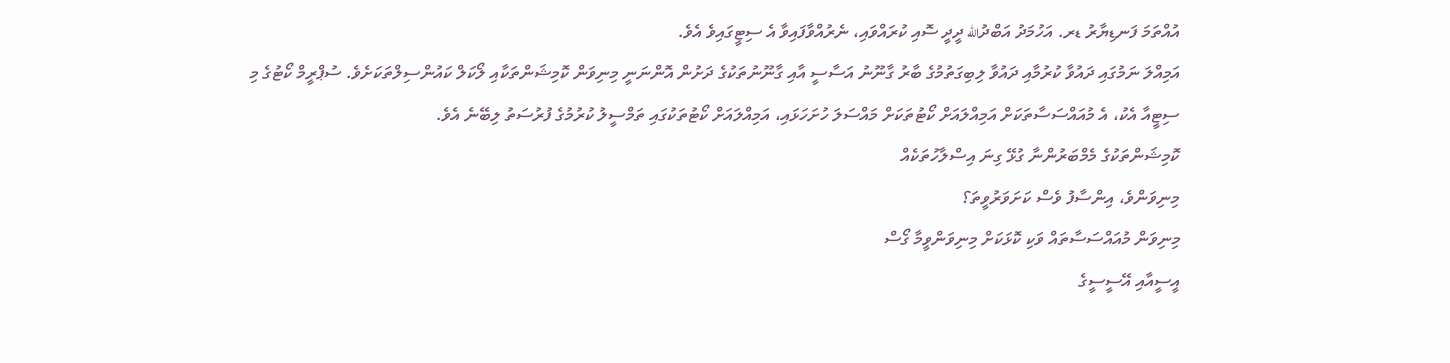އުއްތަމަ ފަނޑިޔާރު ޑރ. އަހުމަދު އަބްދުالله ދީދީ ސޮއި ކުރައްވައި، ނެރުއްވާފައިވާ އެ ސިޓީގައިވެ އެވެ.
އަމިއްލަ ނަމުގައި ދައުވާ ކުރުމާއި ދައުވާ ލިބިގަތުމުގެ ބާރު ގާނޫނު އަސާސީ އާއި ގާނޫނުތަކުގެ ދަށުން އޮންނަނީ މިނިވަން ކޮމިޝަންތަކާއި ލޯކަލް ކައުންސިލްތަކަށެވެ. ސުޕްރީމް ކޯޓުގެ މި ސިޓީއާ އެކު، އެ މުއައްސަސާތަކަށް އަމިއްލައަށް ކޯޓުތަކަށް މައްސަލަ ހުށަހަޅައި، އަމިއްލައަށް ކޯޓުތަކުގައި ތަމްސީލު ކުރުމުގެ ފުރުސަތު ލިބޭނެ އެވެ.
ކޮމިޝަންތަކުގެ މެމްބަރުންނާ ގުޅޭ ގިނަ އިސްލާހުތަކެއް
މިނިވަންވެ، އިންސާފު ވެސް ކަށަވަރުވީތަ؟
މިނިވަން މުއައްސަސާތައް ވަކި ކޮޅަކަށް މިނިވަންވީމާ ގޯސް
އީސީއާއި އޭސީސީގެ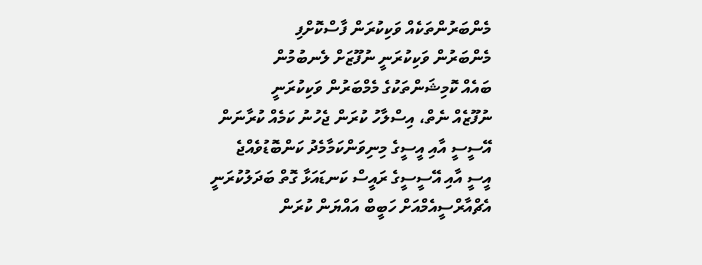މެންބަރުންތަކެއް ވަކިކުރަން ފާސްކޮށްފި
މެންބަރުން ވަކިކުރަނީ ނުފޫޒަށް ލެނބުމުން
ބައެއް ކޮމިޝަންތަކުގެ މެމްބަރުން ވަކިކުރަނީ
ނުފޫޒެއް ނެތް، އިސްލާހު ކުރަން ޖެހުނު ކަމެއް ކުރާނަން
އޭސީސީ އާއި އީސީގެ މިނިވަންކަމާމެދު ކަންބޮޑުވެއްޖެ
އީސީ އާއި އޭސީސީގެ ރައީސް ކަނޑައަޅާ ގޮތް ބަދަލުކުރަނީ
އެޗްއާރްސީއެމްއަށް ހަބީބް އައްޔަން ކުރަން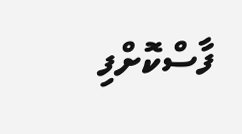ފާސްކޮށްފި